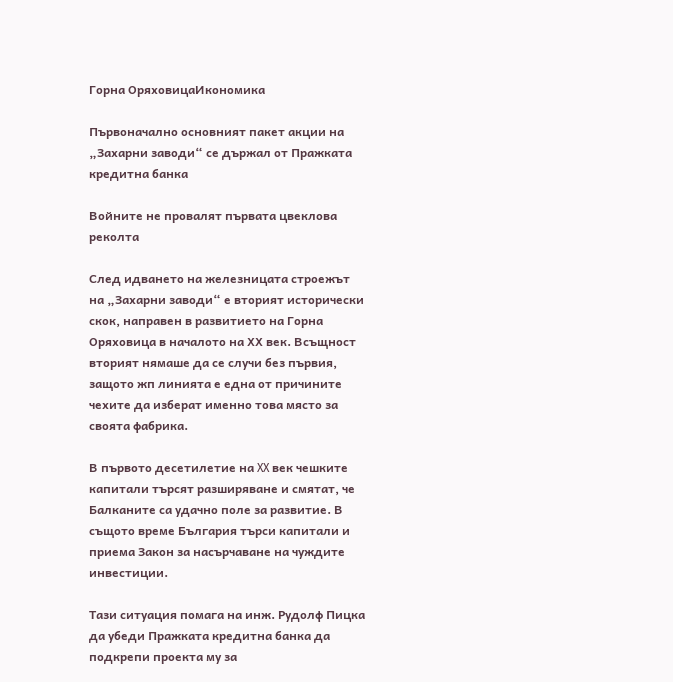Горна ОряховицаИкономика

Първоначално основният пакет акции на „Захарни заводи“ се държал от Пражката кредитна банка

Войните не провалят първата цвеклова реколта

След идването на железницата строежът на „Захарни заводи“ е вторият исторически скок, направен в развитието на Горна Оряховица в началото на ХХ век. Всъщност вторият нямаше да се случи без първия, защото жп линията е една от причините чехите да изберат именно това място за своята фабрика.

В първото десетилетие на XX век чешките капитали търсят разширяване и смятат, че Балканите са удачно поле за развитие. В същото време България търси капитали и приема Закон за насърчаване на чуждите инвестиции.

Тази ситуация помага на инж. Рудолф Пицка да убеди Пражката кредитна банка да подкрепи проекта му за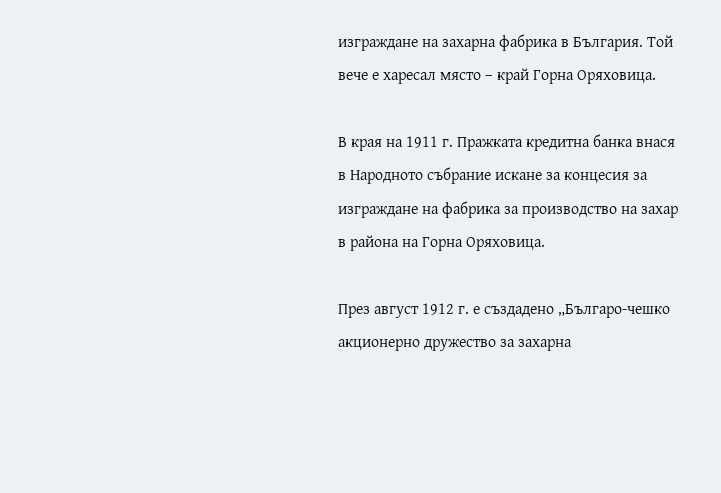изграждане на захарна фабрика в България. Той вече е харесал място – край Горна Оряховица.

В края на 1911 г. Пражката кредитна банка внася в Народното събрание искане за концесия за изграждане на фабрика за производство на захар в района на Горна Оряховица.

През август 1912 г. е създадено „Българо-чешко акционерно дружество за захарна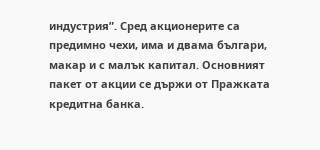индустрия”. Сред акционерите са предимно чехи, има и двама българи, макар и с малък капитал. Основният пакет от акции се държи от Пражката кредитна банка.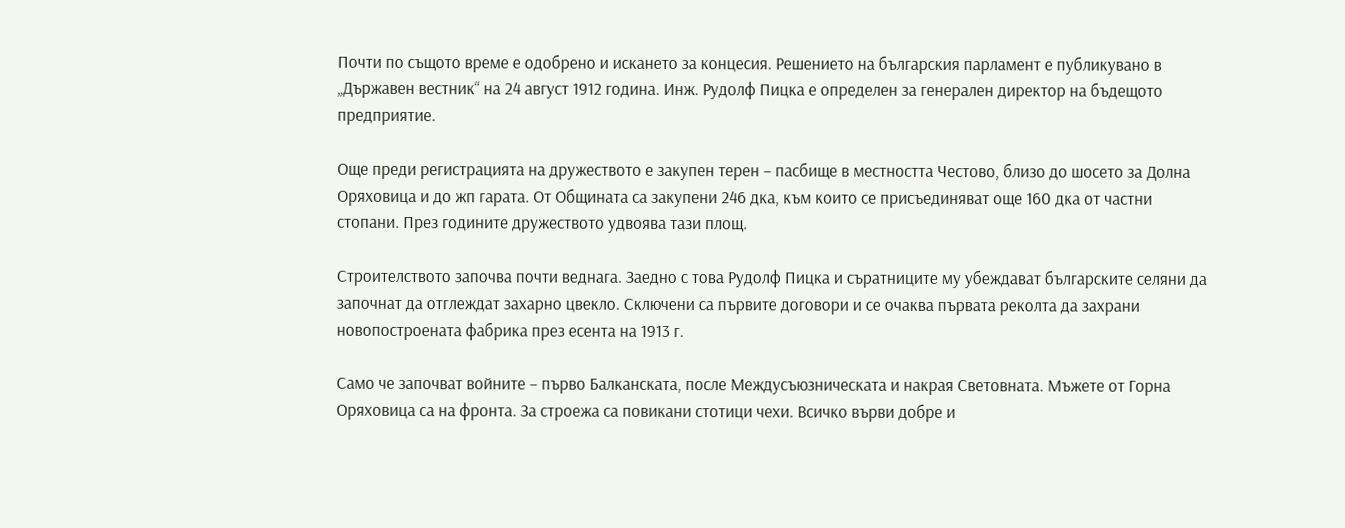Почти по същото време е одобрено и искането за концесия. Решението на българския парламент е публикувано в „Държавен вестник“ на 24 август 1912 година. Инж. Рудолф Пицка е определен за генерален директор на бъдещото предприятие.

Още преди регистрацията на дружеството е закупен терен – пасбище в местността Честово, близо до шосето за Долна Оряховица и до жп гарата. От Общината са закупени 246 дка, към които се присъединяват още 160 дка от частни стопани. През годините дружеството удвоява тази площ.

Строителството започва почти веднага. Заедно с това Рудолф Пицка и съратниците му убеждават българските селяни да започнат да отглеждат захарно цвекло. Сключени са първите договори и се очаква първата реколта да захрани новопостроената фабрика през есента на 1913 г.

Само че започват войните – първо Балканската, после Междусъюзническата и накрая Световната. Мъжете от Горна Оряховица са на фронта. За строежа са повикани стотици чехи. Всичко върви добре и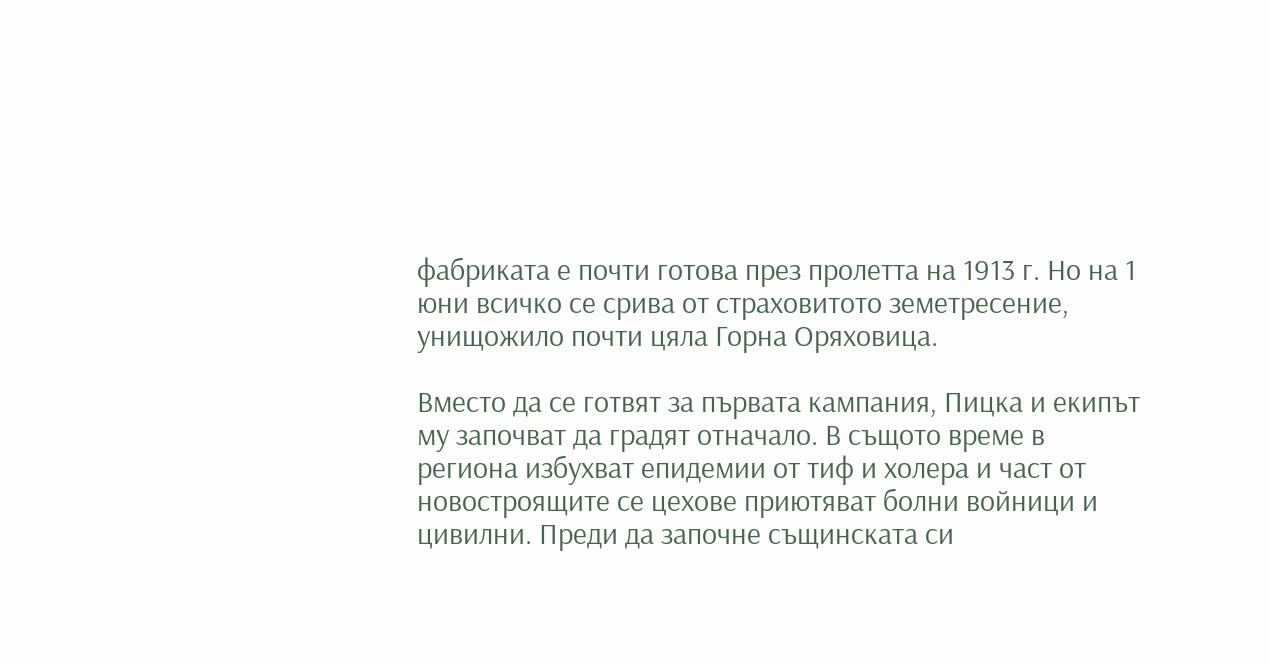фабриката е почти готова през пролетта на 1913 г. Но на 1 юни всичко се срива от страховитото земетресение, унищожило почти цяла Горна Оряховица.

Вместо да се готвят за първата кампания, Пицка и екипът му започват да градят отначало. В същото време в региона избухват епидемии от тиф и холера и част от новостроящите се цехове приютяват болни войници и цивилни. Преди да започне същинската си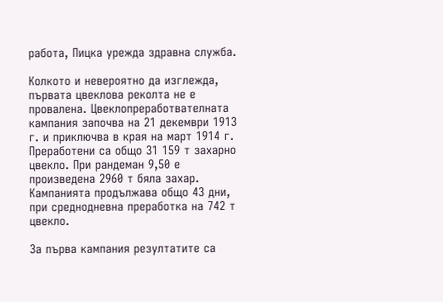работа, Пицка урежда здравна служба.

Колкото и невероятно да изглежда, първата цвеклова реколта не е провалена. Цвеклопреработвателната кампания започва на 21 декември 1913 г. и приключва в края на март 1914 г. Преработени са общо 31 159 т захарно цвекло. При рандеман 9,50 е произведена 2960 т бяла захар. Кампанията продължава общо 43 дни, при среднодневна преработка на 742 т цвекло.

За първа кампания резултатите са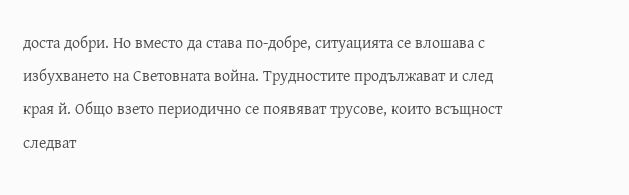доста добри. Но вместо да става по-добре, ситуацията се влошава с избухването на Световната война. Трудностите продължават и след края й. Общо взето периодично се появяват трусове, които всъщност следват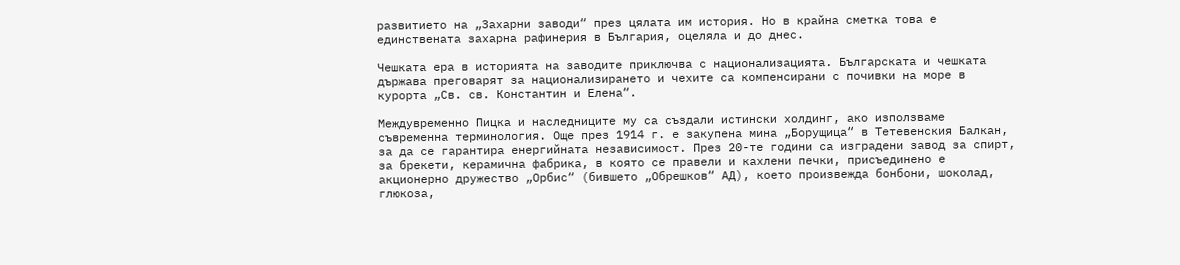развитието на „Захарни заводи“ през цялата им история. Но в крайна сметка това е единствената захарна рафинерия в България, оцеляла и до днес.

Чешката ера в историята на заводите приключва с национализацията. Българската и чешката държава преговарят за национализирането и чехите са компенсирани с почивки на море в курорта „Св. св. Константин и Елена“.

Междувременно Пицка и наследниците му са създали истински холдинг, ако използваме съвременна терминология. Още през 1914 г. е закупена мина „Борущица“ в Тетевенския Балкан, за да се гарантира енергийната независимост. През 20-те години са изградени завод за спирт, за брекети, керамична фабрика, в която се правели и кахлени печки, присъединено е акционерно дружество „Орбис“ (бившето „Обрешков“ АД), което произвежда бонбони, шоколад, глюкоза,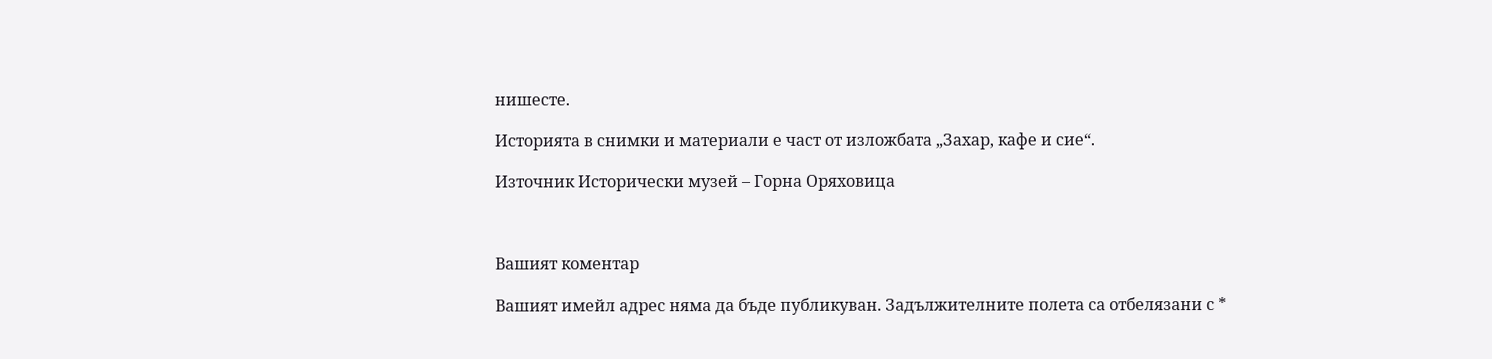нишесте.

Историята в снимки и материали е част от изложбата „Захар, кафе и сие“.

Източник Исторически музей – Горна Оряховица



Вашият коментар

Вашият имейл адрес няма да бъде публикуван. Задължителните полета са отбелязани с *